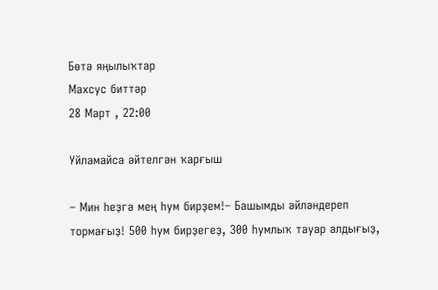Бөтә яңылыҡтар
Махсус биттәр
28 Март , 22:00

Уйламайса әйтелгән ҡарғыш

– Мин һеҙгә мең һум бирҙем!– Башымды әйләндереп тормағыҙ! 500 һум бирҙегеҙ, 300 һумлыҡ тауар алдығыҙ,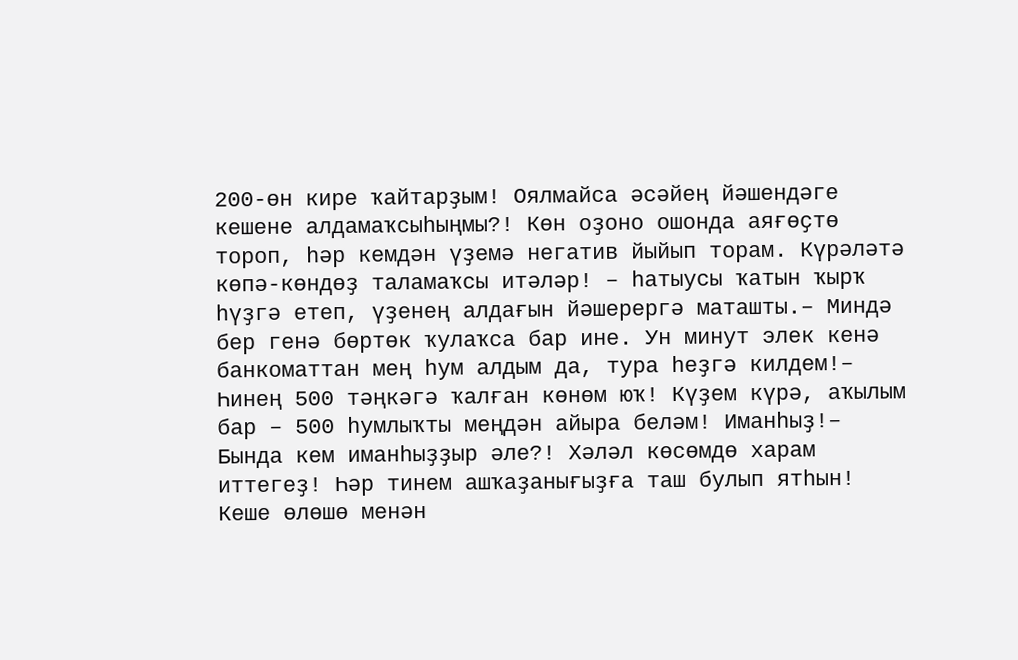200-өн кире ҡайтарҙым! Оялмайса әсәйең йәшендәге кешене алдамаҡсыһыңмы?! Көн оҙоно ошонда аяғөҫтө тороп, һәр кемдән үҙемә негатив йыйып торам. Күрәләтә көпә-көндөҙ таламаҡсы итәләр! – һатыусы ҡатын ҡырҡ һүҙгә етеп, үҙенең алдағын йәшерергә маташты.– Миндә бер генә бөртөк ҡулаҡса бар ине. Ун минут элек кенә банкоматтан мең һум алдым да, тура һеҙгә килдем!– Һинең 500 тәңкәгә ҡалған көнөм юҡ! Күҙем күрә, аҡылым бар – 500 һумлыҡты меңдән айыра беләм! Иманһыҙ!– Бында кем иманһыҙҙыр әле?! Хәләл көсөмдө харам иттегеҙ! Һәр тинем ашҡаҙанығыҙға таш булып ятһын! Кеше өлөшө менән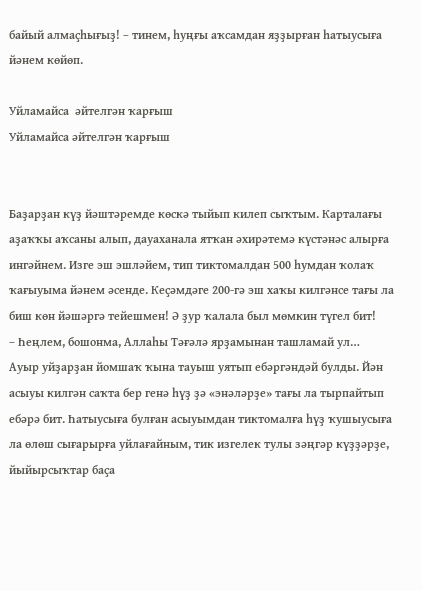байый алмаҫһығыҙ! – тинем, һуңғы аҡсамдан яҙҙырған һатыусыға йәнем көйөп.

Уйламайса  әйтелгән ҡарғыш
Уйламайса әйтелгән ҡарғыш


Баҙарҙан күҙ йәштәремде көскә тыйып килеп сыҡтым. Карталағы аҙаҡҡы аҡсаны алып, дауаханала ятҡан әхирәтемә күстәнәс алырға ингәйнем. Изге эш эшләйем, тип тиктомалдан 500 һумдан ҡолаҡ ҡағыуыма йәнем әсенде. Кеҫәмдәге 200-гә эш хаҡы килгәнсе тағы ла биш көн йәшәргә тейешмен! Ә ҙур ҡалала был мөмкин түгел бит!
– Һеңлем, бошонма, Аллаһы Тәғәлә ярҙамынан ташламай ул…
Ауыр уйҙарҙан йомшаҡ ҡына тауыш уятып ебәргәндәй булды. Йән асыуы килгән саҡта бер генә һүҙ ҙә «энәләрҙе» тағы ла тырпайтып ебәрә бит. Һатыусыға булған асыуымдан тиктомалға һүҙ ҡушыусыға ла өлөш сығарырға уйлағайным, тик изгелек тулы зәңгәр күҙҙәрҙе, йыйырсыҡтар баҫа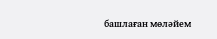башлаған мөләйем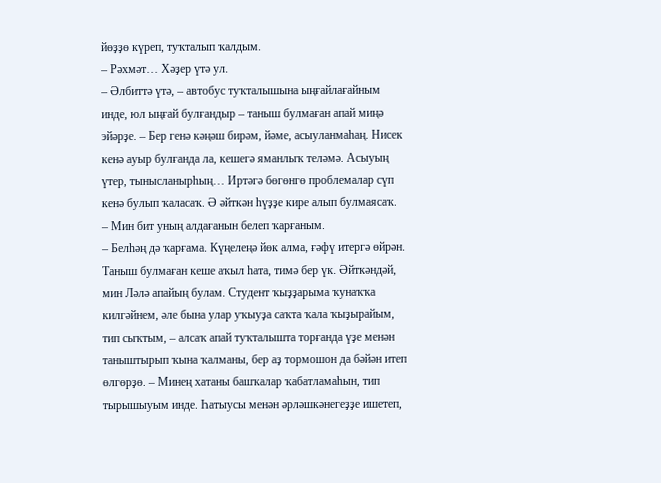йөҙҙө күреп, туҡталып ҡалдым.
– Рәхмәт… Хәҙер үтә ул.
– Әлбиттә үтә, – автобус туҡталышына ыңғайлағайным инде, юл ыңғай булғандыр – таныш булмаған апай миңә эйәрҙе. – Бер генә кәңәш бирәм, йәме, асыуланмаһаң. Нисек кенә ауыр булғанда ла, кешегә яманлыҡ теләмә. Асыуың үтер, тынысланырһың… Иртәгә бөгөнгө проблемалар сүп кенә булып ҡаласаҡ. Ә әйткән һүҙҙе кире алып булмаясаҡ.
– Мин бит уның алдағанын белеп ҡарғаным.
– Белһәң дә ҡарғама. Күңелеңә йөк алма, ғәфү итергә өйрән. Таныш булмаған кеше аҡыл һата, тимә бер үк. Әйткәндәй, мин Ләлә апайың булам. Студент ҡыҙҙарыма ҡунаҡҡа килгәйнем, әле бына улар уҡыуҙа саҡта ҡала ҡыҙырайым, тип сыҡтым, – алсаҡ апай туҡталышта торғанда үҙе менән таныштырып ҡына ҡалманы, бер аҙ тормошон да бәйән итеп өлгөрҙө. – Минең хатаны башҡалар ҡабатламаһын, тип тырышыуым инде. Һатыусы менән әрләшкәнегеҙҙе ишетеп,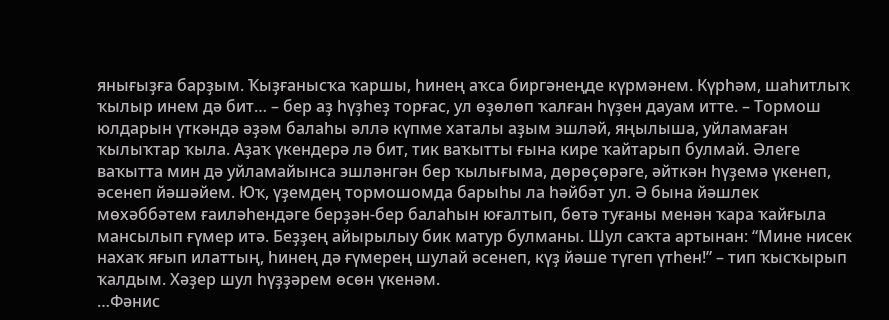янығыҙға барҙым. Ҡыҙғанысҡа ҡаршы, һинең аҡса биргәнеңде күрмәнем. Күрһәм, шаһитлыҡ ҡылыр инем дә бит… – бер аҙ һүҙһеҙ торғас, ул өҙөлөп ҡалған һүҙен дауам итте. – Тормош юлдарын үткәндә әҙәм балаһы әллә күпме хаталы аҙым эшләй, яңылыша, уйламаған ҡылыҡтар ҡыла. Аҙаҡ үкендерә лә бит, тик ваҡытты ғына кире ҡайтарып булмай. Әлеге ваҡытта мин дә уйламайынса эшләнгән бер ҡылығыма, дөрөҫөрәге, әйткән һүҙемә үкенеп, әсенеп йәшәйем. Юҡ, үҙемдең тормошомда барыһы ла һәйбәт ул. Ә бына йәшлек мөхәббәтем ғаиләһендәге берҙән-бер балаһын юғалтып, бөтә туғаны менән ҡара ҡайғыла мансылып ғүмер итә. Беҙҙең айырылыу бик матур булманы. Шул саҡта артынан: “Мине нисек нахаҡ яғып илаттың, һинең дә ғүмерең шулай әсенеп, күҙ йәше түгеп үтһен!” – тип ҡысҡырып ҡалдым. Хәҙер шул һүҙҙәрем өсөн үкенәм.
…Фәнис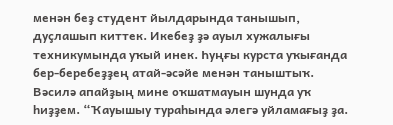менән беҙ студент йылдарында танышып, дуҫлашып киттек. Икебеҙ ҙә ауыл хужалығы техникумында уҡый инек. Һуңғы курста уҡығанда бер-беребеҙҙең атай-әсәйе менән таныштыҡ. Вәсилә апайҙың мине оҡшатмауын шунда уҡ һиҙҙем. “Ҡауышыу тураһында әлегә уйламағыҙ ҙа.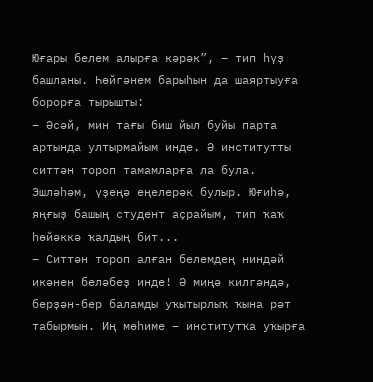Юғары белем алырға кәрәк”, – тип һүҙ башланы. Һөйгәнем барыһын да шаяртыуға борорға тырышты:
– Әсәй, мин тағы биш йыл буйы парта артында ултырмайым инде. Ә институтты ситтән тороп тамамларға ла була. Эшләһәм, үҙеңә еңелерәк булыр. Юғиһә, яңғыҙ башың студент аҫрайым, тип ҡаҡ һөйәккә ҡалдың бит...
– Ситтән тороп алған белемдең ниндәй икәнен беләбеҙ инде! Ә миңә килгәндә, берҙән-бер баламды уҡытырлыҡ ҡына рәт табырмын. Иң мөһиме – институтҡа уҡырға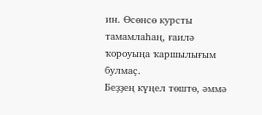ин. Өсөнсө курсты тамамлаһаң, ғаилә ҡороуыңа ҡаршылығым булмаҫ.
Беҙҙең күңел төштө, әммә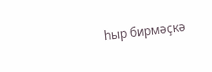һыр бирмәҫкә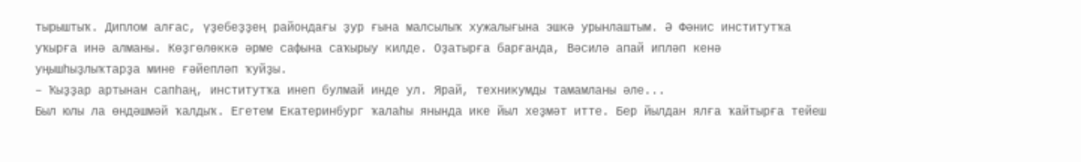тырыштыҡ. Диплом алғас, үҙебеҙҙең райондағы ҙур ғына малсылыҡ хужалығына эшкә урынлаштым. Ә Фәнис институтҡа уҡырға инә алманы. Көҙгөлөккә әрме сафына саҡырыу килде. Оҙатырға барғанда, Вәсилә апай ипләп кенә уңышһыҙлыҡтарҙа мине ғәйепләп ҡуйҙы.
– Ҡыҙҙар артынан сапһаң, институтҡа инеп булмай инде ул. Ярай, техникумды тамамланы әле...
Был юлы ла өндәшмәй ҡалдыҡ. Егетем Екатеринбург ҡалаһы янында ике йыл хеҙмәт итте. Бер йылдан ялға ҡайтырға тейеш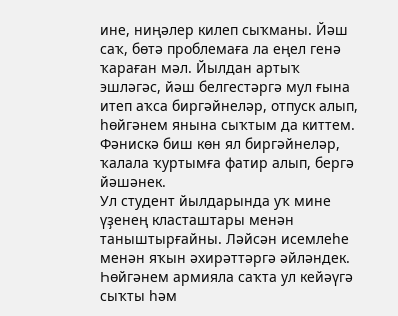ине, ниңәлер килеп сыҡманы. Йәш саҡ, бөтә проблемаға ла еңел генә ҡараған мәл. Йылдан артыҡ эшләгәс, йәш белгестәргә мул ғына итеп аҡса биргәйнеләр, отпуск алып, һөйгәнем янына сыҡтым да киттем. Фәнискә биш көн ял биргәйнеләр, ҡалала ҡуртымға фатир алып, бергә йәшәнек.
Ул студент йылдарында уҡ мине үҙенең класташтары менән таныштырғайны. Ләйсән исемлеһе менән яҡын әхирәттәргә әйләндек. Һөйгәнем армияла саҡта ул кейәүгә сыҡты һәм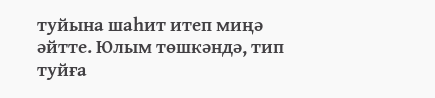туйына шаһит итеп миңә әйтте. Юлым төшкәндә, тип туйға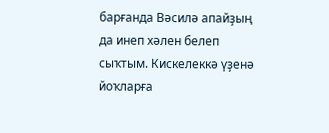барғанда Вәсилә апайҙың да инеп хәлен белеп сыҡтым. Кискелеккә үҙенә йоҡларға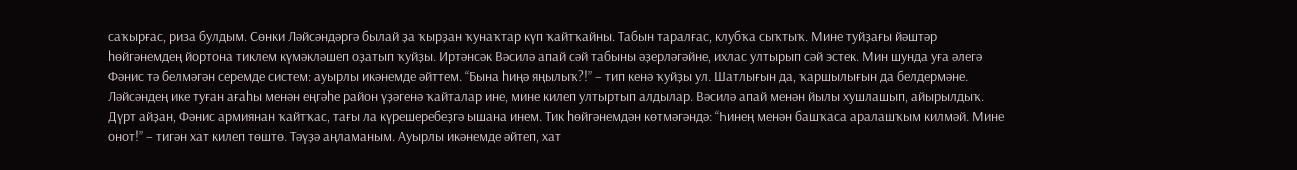саҡырғас, риза булдым. Сөнки Ләйсәндәргә былай ҙа ҡырҙан ҡунаҡтар күп ҡайтҡайны. Табын таралғас, клубҡа сыҡтыҡ. Мине туйҙағы йәштәр һөйгәнемдең йортона тиклем күмәкләшеп оҙатып ҡуйҙы. Иртәнсәк Вәсилә апай сәй табыны әҙерләгәйне, ихлас ултырып сәй эстек. Мин шунда уға әлегә Фәнис тә белмәгән серемде систем: ауырлы икәнемде әйттем. “Бына һиңә яңылыҡ?!” – тип кенә ҡуйҙы ул. Шатлығын да, ҡаршылығын да белдермәне.
Ләйсәндең ике туған ағаһы менән еңгәһе район үҙәгенә ҡайталар ине, мине килеп ултыртып алдылар. Вәсилә апай менән йылы хушлашып, айырылдыҡ. Дүрт айҙан, Фәнис армиянан ҡайтҡас, тағы ла күрешеребеҙгә ышана инем. Тик һөйгәнемдән көтмәгәндә: “Һинең менән башҡаса аралашҡым килмәй. Мине онот!” – тигән хат килеп төштө. Тәүҙә аңламаным. Ауырлы икәнемде әйтеп, хат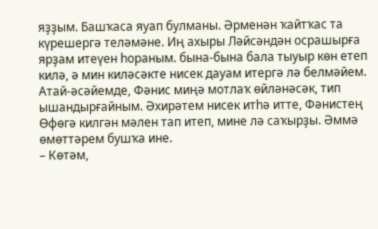яҙҙым. Башҡаса яуап булманы. Әрменән ҡайтҡас та күрешергә теләмәне. Иң ахыры Ләйсәндән осрашырға ярҙам итеүен һораным. бына-бына бала тыуыр көн етеп килә, ә мин киләсәкте нисек дауам итергә лә белмәйем. Атай-әсәйемде, Фәнис миңә мотлаҡ өйләнәсәк, тип ышандырғайным. Әхирәтем нисек итһә итте, Фәнистең Өфөгә килгән мәлен тап итеп, мине лә саҡырҙы. Әммә өмөттәрем бушҡа ине.
– Көтәм,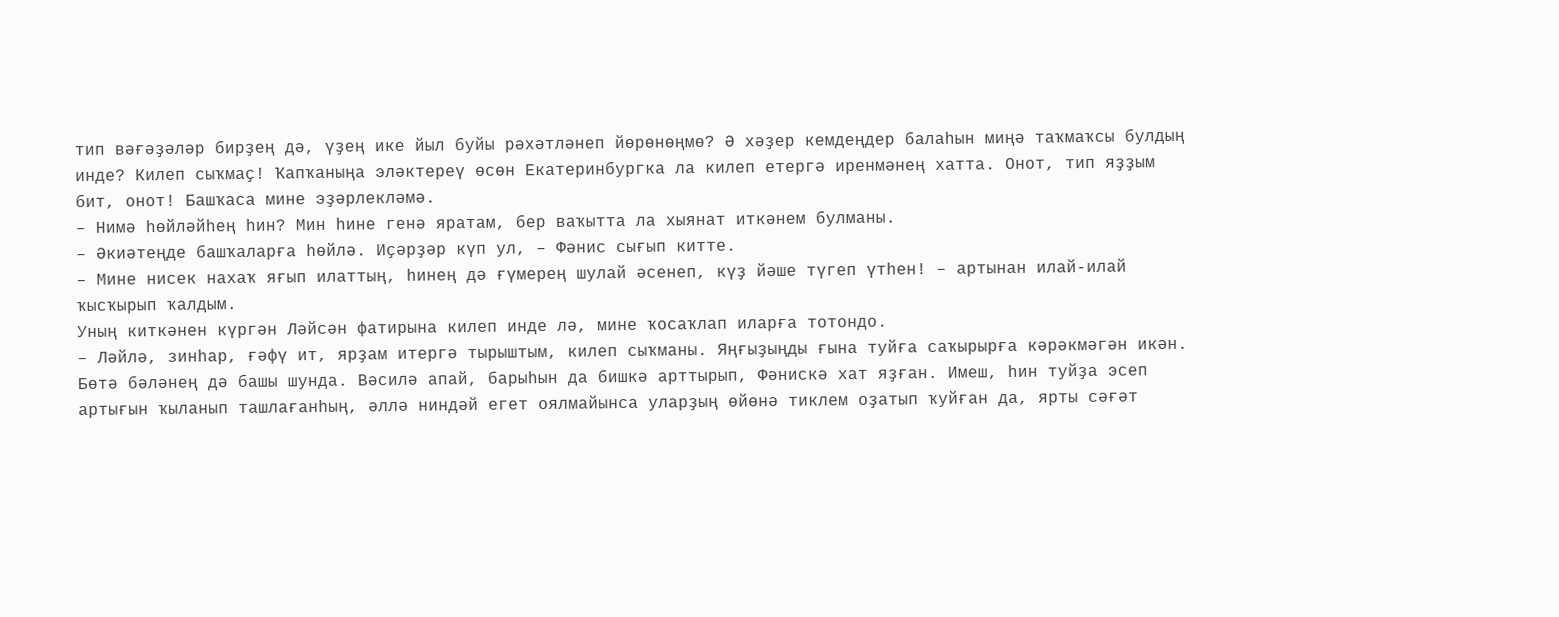тип вәғәҙәләр бирҙең дә, үҙең ике йыл буйы рәхәтләнеп йөрөнөңмө? Ә хәҙер кемдеңдер балаһын миңә таҡмаҡсы булдың инде? Килеп сыҡмаҫ! Ҡапҡаныңа эләктереү өсөн Екатеринбургка ла килеп етергә иренмәнең хатта. Онот, тип яҙҙым бит, онот! Башҡаса мине эҙәрлекләмә.
– Нимә һөйләйһең һин? Мин һине генә яратам, бер ваҡытта ла хыянат иткәнем булманы.
– Әкиәтеңде башҡаларға һөйлә. Иҫәрҙәр күп ул, – Фәнис сығып китте.
– Мине нисек нахаҡ яғып илаттың, һинең дә ғүмерең шулай әсенеп, күҙ йәше түгеп үтһен! – артынан илай-илай ҡысҡырып ҡалдым.
Уның киткәнен күргән Ләйсән фатирына килеп инде лә, мине ҡосаҡлап иларға тотондо.
– Ләйлә, зинһар, ғәфү ит, ярҙам итергә тырыштым, килеп сыҡманы. Яңғыҙыңды ғына туйға саҡырырға кәрәкмәгән икән. Бөтә бәләнең дә башы шунда. Вәсилә апай, барыһын да бишкә арттырып, Фәнискә хат яҙған. Имеш, һин туйҙа эсеп артығын ҡыланып ташлағанһың, әллә ниндәй егет оялмайынса уларҙың өйөнә тиклем оҙатып ҡуйған да, ярты сәғәт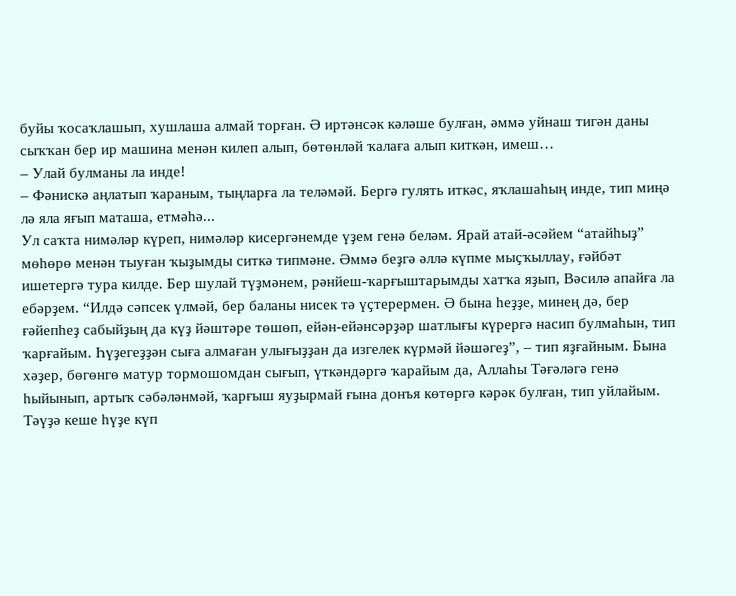буйы ҡосаҡлашып, хушлаша алмай торған. Ә иртәнсәк кәләше булған, әммә уйнаш тигән даны сыҡҡан бер ир машина менән килеп алып, бөтөнләй ҡалаға алып киткән, имеш…
– Улай булманы ла инде!
– Фәнискә аңлатып ҡараным, тыңларға ла теләмәй. Бергә гулять иткәс, яҡлашаһың инде, тип миңә лә яла яғып маташа, етмәһә...
Ул саҡта нимәләр күреп, нимәләр кисергәнемде үҙем генә беләм. Ярай атай-әсәйем “атайһыҙ” мөһөрө менән тыуған ҡыҙымды ситкә типмәне. Әммә беҙгә әллә күпме мыҫҡыллау, ғәйбәт ишетергә тура килде. Бер шулай түҙмәнем, рәнйеш-ҡарғыштарымды хатҡа яҙып, Вәсилә апайға ла ебәрҙем. “Илдә сәпсек үлмәй, бер баланы нисек тә үҫтерермен. Ә бына һеҙҙе, минең дә, бер ғәйепһеҙ сабыйҙың да күҙ йәштәре төшөп, ейән-ейәнсәрҙәр шатлығы күрергә насип булмаһын, тип ҡарғайым. Һүҙегеҙҙән сыға алмаған улығыҙҙан да изгелек күрмәй йәшәгеҙ”, – тип яҙғайным. Бына хәҙер, бөгөнгө матур тормошомдан сығып, үткәндәргә ҡарайым да, Аллаһы Тәғәләгә генә һыйынып, артыҡ сәбәләнмәй, ҡарғыш яуҙырмай ғына донъя көтөргә кәрәк булған, тип уйлайым.
Тәүҙә кеше һүҙе күп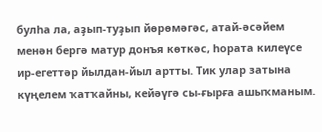булһа ла, аҙып-туҙып йөрөмәгәс, атай-әсәйем менән бергә матур донъя көткәс, һората килеүсе ир-егеттәр йылдан-йыл артты. Тик улар затына күңелем ҡатҡайны, кейәүгә сы-ғырға ашыҡманым.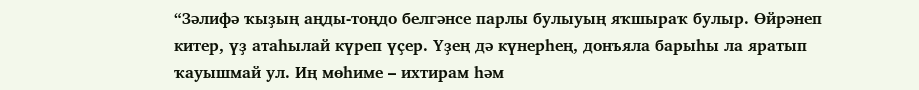“Зәлифә ҡыҙың аңды-тоңдо белгәнсе парлы булыуың яҡшыраҡ булыр. Өйрәнеп китер, үҙ атаһылай күреп үҫер. Үҙең дә күнерһең, донъяла барыһы ла яратып ҡауышмай ул. Иң мөһиме – ихтирам һәм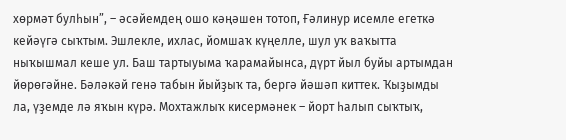хөрмәт булһын”, – әсәйемдең ошо кәңәшен тотоп, Ғәлинур исемле егеткә кейәүгә сыҡтым. Эшлекле, ихлас, йомшаҡ күңелле, шул уҡ ваҡытта ныҡышмал кеше ул. Баш тартыуыма ҡарамайынса, дүрт йыл буйы артымдан йөрөгәйне. Бәләкәй генә табын йыйҙыҡ та, бергә йәшәп киттек. Ҡыҙымды ла, үҙемде лә яҡын күрә. Мохтажлыҡ кисермәнек – йорт һалып сыҡтыҡ,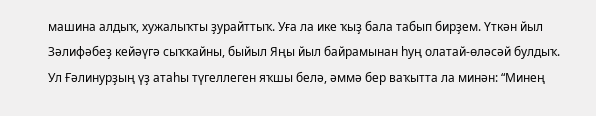машина алдыҡ, хужалыҡты ҙурайттыҡ. Уға ла ике ҡыҙ бала табып бирҙем. Үткән йыл Зәлифәбеҙ кейәүгә сыҡҡайны, быйыл Яңы йыл байрамынан һуң олатай-өләсәй булдыҡ. Ул Ғәлинурҙың үҙ атаһы түгеллеген яҡшы белә, әммә бер ваҡытта ла минән: “Минең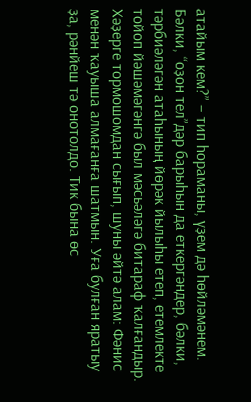атайым кем?” – тип һораманы, үҙем дә һөйләмәнем. Бәлки, “оҙон тел”дәр барыһын да еткергәндер, бәлки, тәрбиәләгән атаһының йөрәк йылыһы етеп, етемлекте тойоп йәшәмәгәнгә был мәсьәләгә битараф ҡалғандыр.
Хәҙерге тормошомдан сығып, шуны әйтә алам: Фәнис менән ҡауыша алмағанға шатмын. Уға булған яратыу ҙа, рәнйеш тә онотолдо. Тик бына өс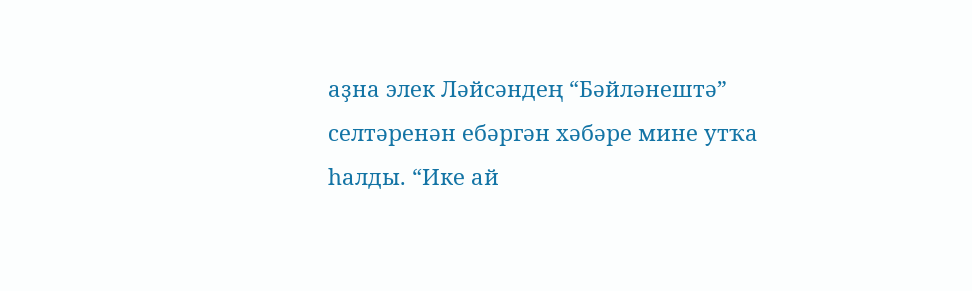аҙна элек Ләйсәндең “Бәйләнештә” селтәренән ебәргән хәбәре мине утҡа һалды. “Ике ай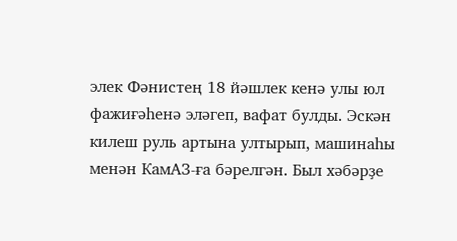элек Фәнистең 18 йәшлек кенә улы юл фажиғәһенә эләгеп, вафат булды. Эскән килеш руль артына ултырып, машинаһы менән КамАЗ-ға бәрелгән. Был хәбәрҙе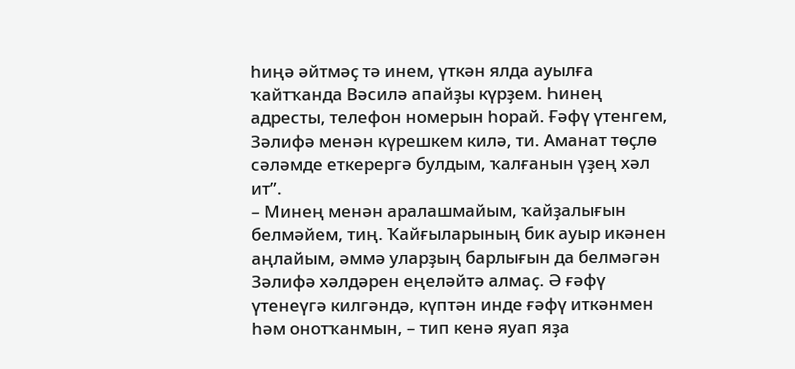һиңә әйтмәҫ тә инем, үткән ялда ауылға ҡайтҡанда Вәсилә апайҙы күрҙем. Һинең адресты, телефон номерын һорай. Ғәфү үтенгем, Зәлифә менән күрешкем килә, ти. Аманат төҫлө сәләмде еткерергә булдым, ҡалғанын үҙең хәл ит”.
– Минең менән аралашмайым, ҡайҙалығын белмәйем, тиң. Ҡайғыларының бик ауыр икәнен аңлайым, әммә уларҙың барлығын да белмәгән Зәлифә хәлдәрен еңеләйтә алмаҫ. Ә ғәфү үтенеүгә килгәндә, күптән инде ғәфү иткәнмен һәм онотҡанмын, – тип кенә яуап яҙа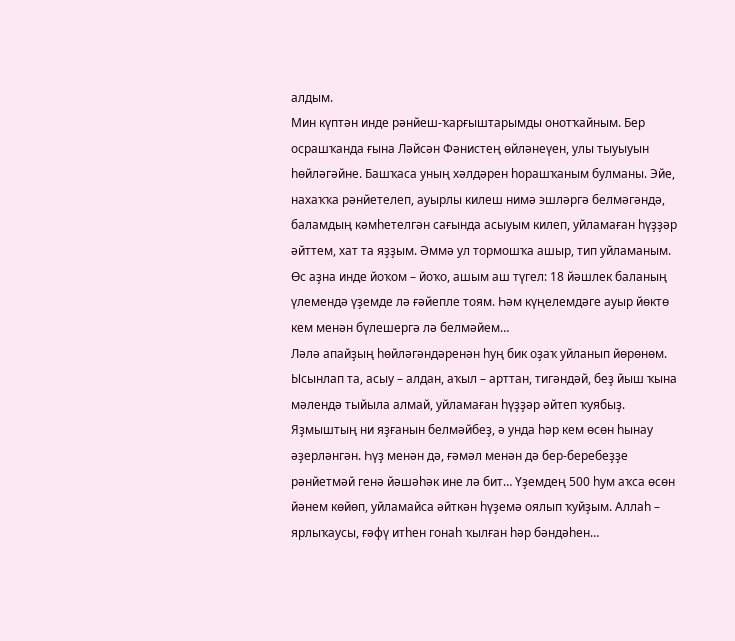алдым.
Мин күптән инде рәнйеш-ҡарғыштарымды онотҡайным. Бер осрашҡанда ғына Ләйсән Фәнистең өйләнеүен, улы тыуыуын һөйләгәйне. Башҡаса уның хәлдәрен һорашҡаным булманы. Эйе, нахаҡҡа рәнйетелеп, ауырлы килеш нимә эшләргә белмәгәндә, баламдың кәмһетелгән сағында асыуым килеп, уйламаған һүҙҙәр әйттем, хат та яҙҙым. Әммә ул тормошҡа ашыр, тип уйламаным. Өс аҙна инде йоҡом – йоҡо, ашым аш түгел: 18 йәшлек баланың үлемендә үҙемде лә ғәйепле тоям. Һәм күңелемдәге ауыр йөктө кем менән бүлешергә лә белмәйем…
Ләлә апайҙың һөйләгәндәренән һуң бик оҙаҡ уйланып йөрөнөм. Ысынлап та, асыу – алдан, аҡыл – арттан, тигәндәй, беҙ йыш ҡына мәлендә тыйыла алмай, уйламаған һүҙҙәр әйтеп ҡуябыҙ. Яҙмыштың ни яҙғанын белмәйбеҙ, ә унда һәр кем өсөн һынау әҙерләнгән. Һүҙ менән дә, ғәмәл менән дә бер-беребеҙҙе рәнйетмәй генә йәшәһәк ине лә бит… Үҙемдең 500 һум аҡса өсөн йәнем көйөп, уйламайса әйткән һүҙемә оялып ҡуйҙым. Аллаһ – ярлыҡаусы, ғәфү итһен гонаһ ҡылған һәр бәндәһен…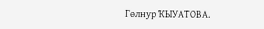Гөлнур ҠЫУАТОВА.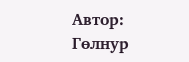Автор: Гөлнур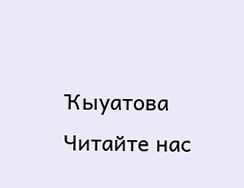Ҡыуатова
Читайте нас